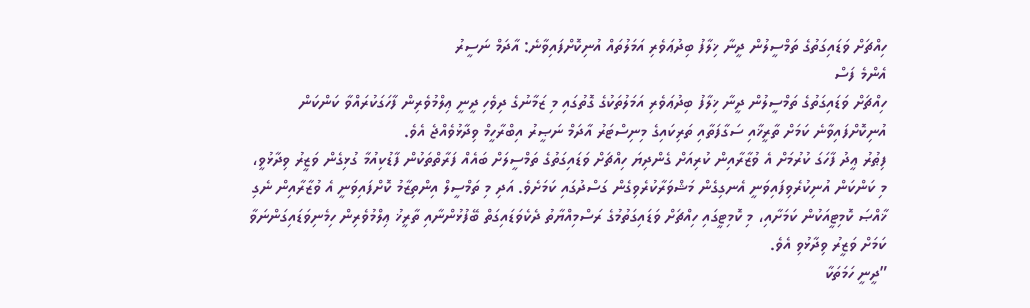ހިއްޗަށް ވަޑައިގަތުގެ ތަމްސީލުން ދީނާ ޚިލާފު ބިދުޢަވެރި އަމަލުތައް އުނިކޮށްފައިވާނެ: އާދަމް ނަސީރު
އެންމެ ފަސް
ހިއްޗަށް ވަޑައިގަތުގެ ތަމްސީލުން ދީނާ ޚިލާފު ބިދުޢަވެރި އަމަލުތަކުގެ ގޮތުގައި މި ޒަމާނުގެ ދިވެހި ދީނީ ޢިލްމުވެރިން ފާހަގަކުރައްވާ ކަންކަން އުނިކޮށްފައިވާނެ ކަމަށް ތާރީޚާއި ސަގާފަތާއި ތަރިކައިގެ މިނިސްޓަރު އާދަމް ނަޞީރު އިބްރާހީމް ވިދާޅުވެއްޖެ އެވެ.
ފިޠުރު ޢީދު ފާހަގަ ކުރުމަށް އެ ވުޒާރާއިން ކުރިއަށް ގެންދިޔަ ހިއްޗަށް ވަޑައިގަތުގެ ތަމްސީލަށް ބައެއް ފަރާތްތަކުން ފާޑުކިއުމާ ގުޅިގެން ވަޒީރު ވިދާޅުވީ، މި ކަންކަން އުނިކުރެވިފައިވަނީ އެނގިގެން މަޝްވަރާކުރެވިގެން ގަސްދުގައި ކަމަށެވެ. އަދި މި ތަމްސީލް އިންތިޒާމު ކޮށްފައިވަނީ އެ ވުޒާރާއިން ނެގި ޚާއްޞަ ކޮމިޓީއަކުން ކަމަށާއި، މި ކޮމިޓީގައި ހިއްޗަށް ވަޑައިގަތުމުގެ ރަސްމިއްޔާތު ދެކެވަޑައިގަތް ބޭފުޅުންނާއި ތާރީޚު ޢިލްމުވެރިން ހިމެނިވަޑައިގަންނަވާ ކަމަށް ވަޒީރު ވިދާޅުވި އެވެ.
”ދީނީ ހަމަތަކާ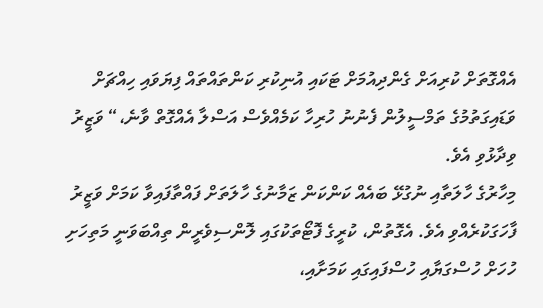އެއްގޮތަށް ކުރިއަށް ގެންދިއުމަށް ޓަކައި އުނިކުރި ކަންތައްތައް ފިޔަވައި ހިއްޗަށް ވަޑައިގަތުމުގެ ތަމްސީލުން ފެނުނު ހުރިހާ ކަމެއްވެސް އަސްލާ އެއްގޮތް ވާނެ،“ ވަޒީރު ވިދާޅުވި އެވެ.
މިހާރުގެ ހާލަތާއި ނުގުޅޭ ބައެއް ކަންކަން ޒަމާނުގެ ހާލަތަށް ފައްތާފައިވާ ކަމަށް ވަޒީރު ފާހަގަކުރެއްވި އެވެ. އެގޮތުން، ކުރީގެ ފޮޓޯތަކުގައި ލޮންސިވެރީން ތިއްބަވަނީ މަތިހަށި ހުހަށް ހުސްގަޔާއި ހުސްފައިގައި ކަމަށާއި،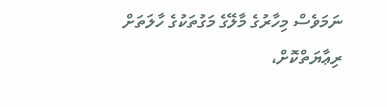ނަމަވެސް މިހާރުގެ މާލޭގެ މަގުތަކުގެ ހާލަތަށް ރިޢާޔަތްކޮށް،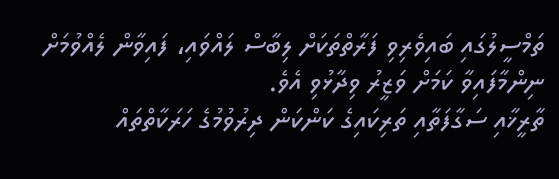ތަމްސީލުގައި ބައިވެރިވި ފަރާތްތަކަށް ލިބާސް ލައްވައި، ފައިވާން ލެއްވުމަށް ނިންމާފައިވާ ކަމަށް ވަޒީރު ވިދާޅުވި އެވެ.
ތާރީޚާއި ސަގާފަތާއި ތަރިކައިގެ ކަންކަން ދިރުވުމުގެ ހަރަކާތްތައް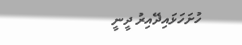ހުށަހަޅައިދޭއިރު ދީނީ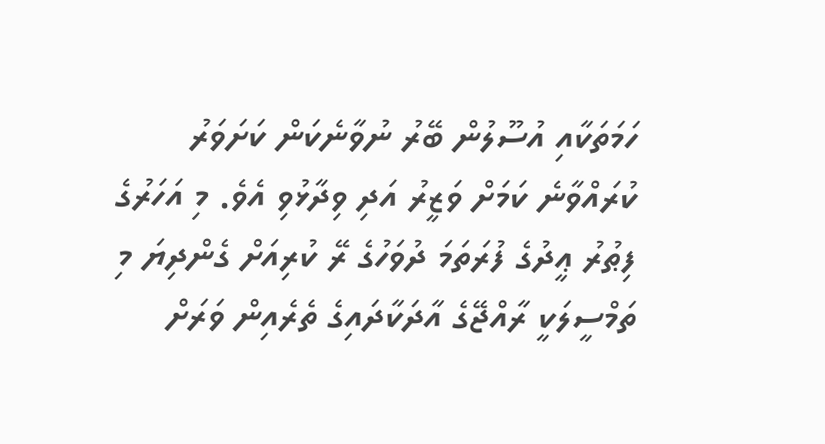ހަމަތަކާއި އުސޫލުން ބޭރު ނުވާނެކަން ކަށަވަރު ކުރައްވާނެ ކަމަށް ވަޒީރު އަދި ވިދާޅުވި އެވެ. މި އަހަރުގެ ފިޠުރު ޢީދުގެ ފުރަތަމަ ދުވަހުގެ ރޭ ކުރިއަށް ގެންދިޔަ މި ތަމްސީލަކީ ރާއްޖޭގެ އާދަކާދައިގެ ތެރެއިން ވަރަށް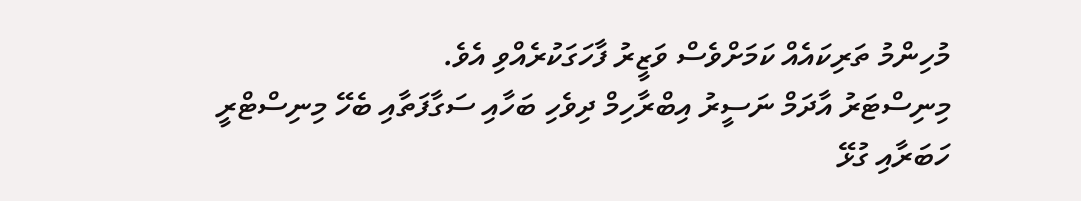މުހިންމު ތަރިކައެއް ކަމަށްވެސް ވަޒީރު ފާހަގަކުރެއްވި އެވެ.
މިނިސްޓަރު އާދަމް ނަސީރު އިބްރާހިމް ދިވެހި ބަހާއި ސަގާފަތާއި ބެހޭ މިނިސްޓްރީ
ހަބަރާއި ގުޅޭ